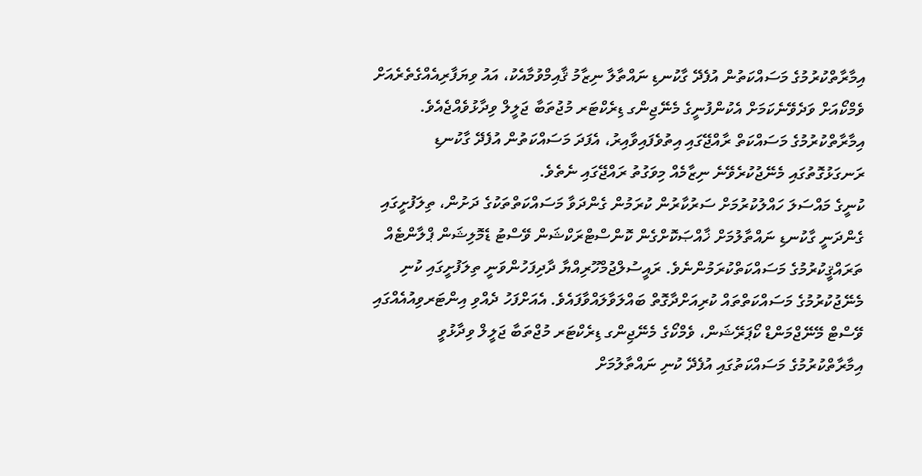އިމާރާތްކުރުމުގެ މަސައްކަތުން އުފެދޭ ގާކުނޑި ނައްތާލާ ނިޒާމު ޤާއިމްވުމާއެކު، އައު ވިޔަފާރިއެއްގެތެރެއަށް ވެމްކޯއަށް ވަދެވޭނެކަމަށް އެކުންފުނީގެ މެނޭޖިންގ ޑިރެކްޓަރ މުޖުތަބާ ޖަލީލް ވިދާޅުވެއްޖެއެވެ. އިމާރާތްކުރުމުގެ މަސައްކަތް ރާއްޖޭގައި އިތުވެފައިވާއިރު، އެފަދަ މަސައްކަތުން އުފެދޭ ގާކުނޑި ރަނގަޅުގޮތުގައި މެނޭޖުކުރެވޭނެ ނިޒާމެއް މިވަގުތު ރައްޖޭގައި ނެތެވެ.
ކުނީގެ މައްސަލަ ހައްލުކުރުމަށް ސަރުކާރުން ކުރަމުން ގެންދަވާ މަސައްކަތްތަކުގެ ދަށުން، ތިލަފުށީގައި ގެންދަނީ ގާކުނޑި ނައްތާލުމަށް ޚާއްޞަކޮށްގެން ކޮންސްޓްރަކްޝަން ވޭސްޓު ޑެމޮލިޝަން ޕްލާންޓެއް ތަރައްޤީކުރުމުގެ މަސައްކަތްކުރަމުންނެވެ. ރައީސުލްޖުމްހޫރިއްޔާ ދާދިފަހުންވަނީ ތިލަފުށީގައި ކުނި މެނޭޖުކުރުމުގެ މަސައްކަތްތައް ކުރިއަށްދާގޮތް ބައްލަވާލައްވާފައެވެ. އެއަށްފަހު ދެއްވި އިންޓަރވިއުއެއްގައި ވޭސްޓް މޭނޭޖްމަންޑް ކޯޕަރޭޝަން، ވެމްކޯގެ މެނޭޖިންގ ޑިރެކްޓަރ މުޖްތަބާ ޖަލީލް ވިދާޅުވީ އިމާރާތްކުރުމުގެ މަސައްކަތުގައި އުފެދޭ ކުނި ނައްތާލުމަށް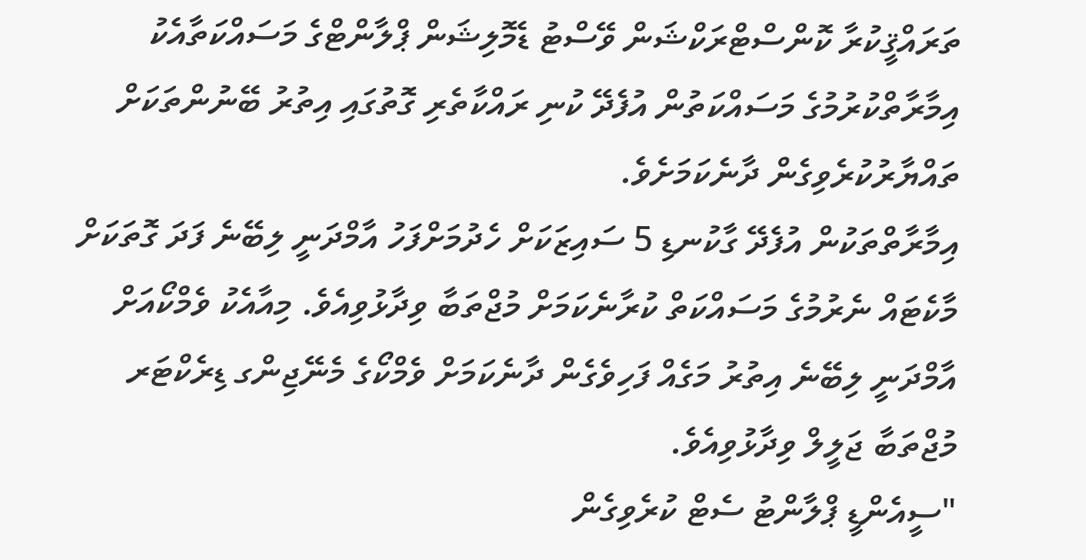ތަރައްޤީކުރާ ކޮންސްޓްރަކްޝަން ވޭސްޓު ޑެމޮލިޝަން ޕްލާންޓްގެ މަސައްކަތާއެކު އިމާރާތްކުރުމުގެ މަސައްކަތުން އުފެދޭ ކުނި ރައްކާތެރި ގޮތުގައި އިތުރު ބޭނުންތަކަށް ތައްޔާރުކުރެވިގެން ދާނެކަމަށެވެ.
އިމާރާތްތަކުން އުފެދޭ ގާކުނޑި 5 ސައިޒަކަށް ހެދުމަށްފަހު އާމްދަނީ ލިބޭނެ ފަދަ ގޮތަކަށް މާކެޓައް ނެރުމުގެ މަސައްކަތް ކުރާނެކަމަށް މުޖްތަބާ ވިދާޅުވިއެވެ. މިއާއެކު ވެމްކޯއަށް އާމްދަނީ ލިބޭނެ އިތުރު މަގެއް ފަހިވެގެން ދާނެކަމަށް ވެމްކޯގެ މެނޭޖިންގ ޑިރެކްޓަރ މުޖްތަބާ ޖަލީލް ވިދާޅުވިއެވެ.
"ސީއެންޑީ ޕްލާންޓު ސެޓް ކުރެވިގެން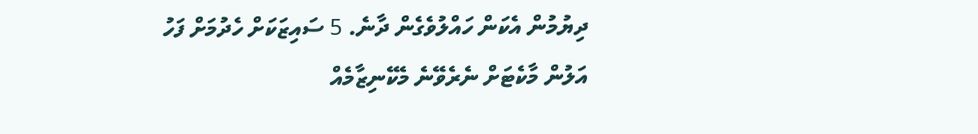ދިޔުމުން އެކަން ހައްލުވެގެން ދާނެ. 5 ސައިޒަކަށް ހެދުމަށް ފަހު އަލުން މާކެޓަށް ނެރެވޭނެ މެކޭނިޒާމެއް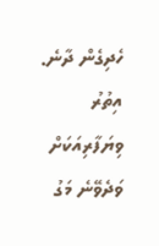ހެދިގެން ދާނެ. އިތުރު ވިޔަފާރިއަކަށް ވަދެވޭނެ މަގު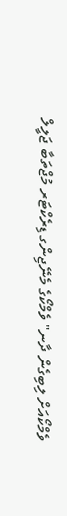ވެމްކޯއަށް ލިބިގެން ދާނ" ވެމްކޯގެ މެނޭޖިންގ ޑިރެކްޓަރ މުޖްތަބާ ޖަލީލް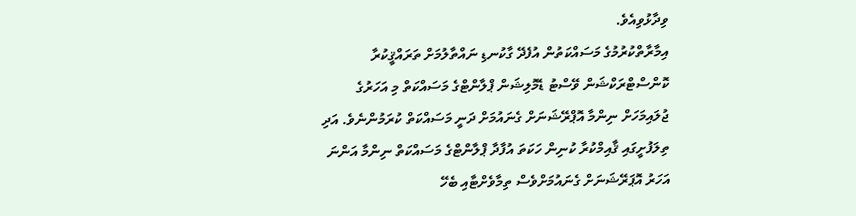ވިދާޅުވިއެވެ.
އިމާރާތްކުރުމުގެ މަސައްކަތުން އުފެދޭ ގާކުނޑި ނައްތާލުމަށް ތަރައްޤީކުރާ ކޮންސްޓްރަކްޝަން ވޭސްޓު ޑެމޮލިޝަން ޕްލާންޓްގެ މަސައްކަތް މި އަހަރުގެ ޖުލައިމަހަށް ނިންމާ އޮޕްރޭޝަނަށް ގެނައުމަށް ދަނީ މަސައްކަތް ކުރަމުންނެވެ. އަދި ތިލަފުށީގައި ޤާއިމްކުރާ ކުނިން ހަކަތަ އުފާދާ ޕްލާންޓްގެ މަސައްކަތް ނިންމާ އަންނަ އަހަރު އޮޕަރޭޝަނަށް ގެނައުމަށްވެސް ތިމާވެށްޓާއި ބެހޭ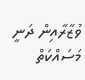ވުޒާރާއިން ދަނީ މަސައްކަތް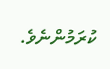ކުރަމުންނެވެ.